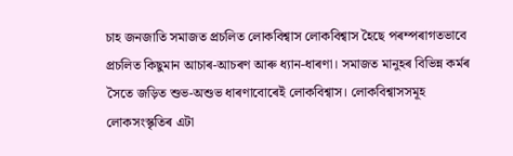চাহ জনজাতি সমাজত প্রচলিত লোকবিশ্বাস লোকবিশ্বাস হৈছে পৰম্পৰাগতভাবে প্ৰচলিত কিছুমান আচাৰ-আচৰণ আৰু ধ্যান-ধাৰণা। সমাজত মানুহৰ বিভিন্ন কৰ্মৰ সৈতে জড়িত শুভ-অশুভ ধাৰণাবোৰেই লোকবিশ্বাস। লোকবিশ্বাসসমূহ লোকসংস্কৃতিৰ এটা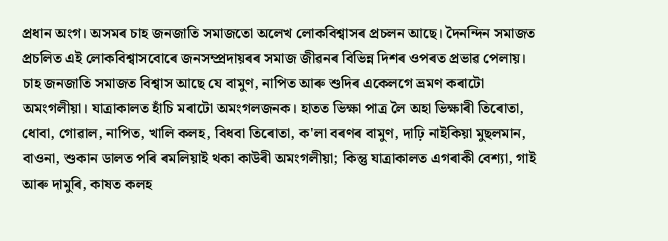প্ৰধান অংগ। অসমৰ চাহ জনজাতি সমাজতো অলেখ লোকবিশ্বাসৰ প্ৰচলন আছে। দৈনন্দিন সমাজত প্রচলিত এই লোকবিশ্বাসবোৰে জনসম্প্ৰদায়ৰৰ সমাজ জীৱনৰ বিভিন্ন দিশৰ ওপৰত প্ৰভাৱ পেলায়। চাহ জনজাতি সমাজত বিশ্বাস আছে যে বামুণ, নাপিত আৰু শুদিৰ একেলগে ভ্ৰমণ কৰাটো অমংগলীয়া। যাত্ৰাকালত হাঁচি মৰাটো অমংগলজনক। হাতত ভিক্ষা পাত্ৰ লৈ অহা ভিক্ষাৰী তিৰোতা, ধোবা, গোৱাল, নাপিত, খালি কলহ, বিধবা তিৰোতা, ক'লা বৰণৰ বামুণ, দাঢ়ি নাইকিয়া মুছলমান, বাওনা, শুকান ডালত পৰি ৰমলিয়াই থকা কাউৰী অমংগলীয়া; কিন্তু যাত্রাকালত এগৰাকী বেশ্যা, গাই আৰু দামুৰি, কাষত কলহ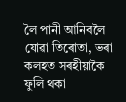লৈ পানী আনিবলৈ যোৱা তিৰোতা, ভৰা কলহত সৰহীয়াকৈ ফুলি থকা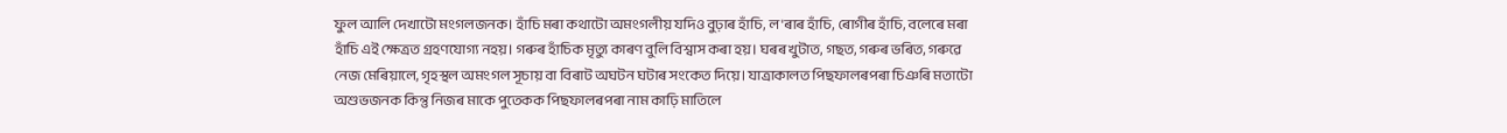ফুল আলি দেখাটো মংগলজনক। হাঁচি মৰা কথাটো অমংগলীয় যদিও বুঢ়াৰ হাঁচি, ল'ৰাৰ হাঁচি, ৰোগীৰ হাঁচি, বলেৰে মৰা হাঁচি এই ক্ষেত্ৰত গ্ৰহণযোগ্য নহয়। গৰুৰ হাঁচিক মৃত্যু কাৰণ বুলি বিশ্বাস কৰা হয়। ঘৰৰ খুটাত, গছত, গৰুৰ ভৰিত, গৰুৱে নেজ মেৰিয়ালে, গৃহস্থল অমংগল সূচায় বা বিৰাট অঘটন ঘটাৰ সংকেত দিয়ে। যাত্রাকালত পিছফালৰপৰা চিঞৰি মতাটো অশুভজনক কিন্তু নিজৰ মাকে পুতেকক পিছফালৰপৰা নাম কাঢ়ি মাতিলে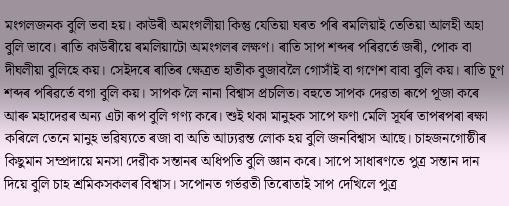মংগলজনক বুলি ভবা হয়। কাউৰী অমংগলীয়া কিন্তু যেতিয়া ঘৰত পৰি ৰমলিয়াই তেতিয়া আলহী অহা বুলি ভাবে। ৰাতি কাউৰীয়ে ৰমলিয়াটো অমংগলৰ লক্ষণ। ৰাতি সাপ শব্দৰ পৰিৱৰ্তে জৰী, পোক বা দীঘলীয়া বুলিহে কয়। সেইদৰে ৰাতিৰ ক্ষেত্রত হাতীক বুজাবলৈ গোসাঁই বা গণেশ বাবা বুলি কয়। ৰাতি চূণ শব্দৰ পৰিৱৰ্তে বগা বুলি কয়। সাপক লৈ নানা বিশ্বাস প্রচলিত। বহুতে সাপক দেৱতা ৰূপে পূজা কৰে আৰু মহাদেৱৰ অন্য এটা ৰূপ বুলি গণ্য কৰে। শুই থকা মানুহক সাপে ফণা মেলি সূৰ্যৰ তাপৰপৰা ৰক্ষা কৰিলে তেনে মানুহ ভৱিষ্যতে ৰজা বা অতি আঢ্যৱন্ত লোক হয় বুলি জনবিশ্বাস আছে। চাহজনগোষ্ঠীৰ কিছুমান সম্প্রদায়ে মনসা দেৱীক সন্তানৰ অধিপতি বুলি জ্ঞান কৰে। সাপে সাধাৰণতে পুত্র সন্তান দান দিয়ে বুলি চাহ শ্ৰমিকসকলৰ বিশ্বাস। সপোনত গৰ্ভৱতী তিৰোতাই সাপ দেখিলে পুত্র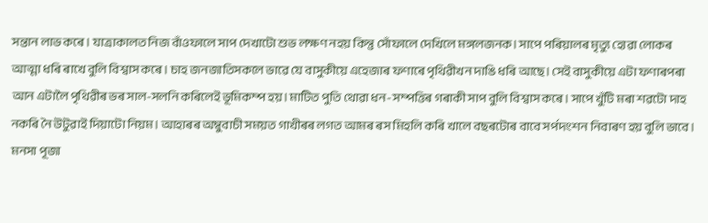সন্তান লাভ কৰে। যাত্ৰাকালত নিজ বাঁওফালে সাপ দেখাটো শুভ লক্ষণ নহয় কিন্তু সোঁফালে দেখিলে মঙ্গলজনক। সাপে পৰিয়ালৰ মৃত্যু হোৱা লোকৰ আত্মা ধৰি ৰাখে বুলি বিশ্বাস কৰে। চাহ জনজাতিসকলে ভাৱে যে বাসুকীয়ে এহেজাৰ ফণাৰে পৃথিৱীখন দাঙি ধৰি আছে। সেই বাসুকীয়ে এটা ফণাৰপৰা আন এটালৈ পৃথিৱীৰ ভৰ সাল-সলনি কৰিলেই ভূমিকম্প হয়। মাটিত পুতি থোৱা ধন-সম্পত্তিৰ গৰাকী সাপ বুলি বিশ্বাস কৰে। সাপে খুঁটি মৰা শৱটো দাহ নকৰি নৈ উটুৱাই দিয়াটো নিয়ম। আহাৰৰ অম্বুবাচী সময়ত গাখীৰৰ লগত আমৰ ৰস মিহলি কৰি খালে বছৰটোৰ বাবে সর্পদংশন নিবাৰণ হয় বুলি ভাবে। মনসা পূজা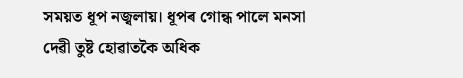সময়ত ধূপ নজ্বলায়। ধূপৰ গোন্ধ পালে মনসা দেৱী তুষ্ট হোৱাতকৈ অধিক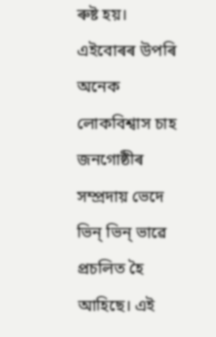ৰুষ্ট হয়। এইবোৰৰ উপৰি অনেক লোকবিশ্বাস চাহ জনগোষ্ঠীৰ সম্প্রদায় ভেদে ভিন্ ভিন্ ভাৱে প্ৰচলিত হৈ আহিছে। এই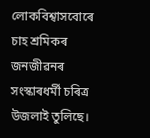লোকবিশ্বাসবোৰে চাহ শ্ৰমিকৰ জনজীৱনৰ সংস্কাৰধৰ্মী চৰিত্ৰ উজলাই তুলিছে।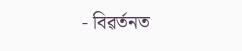- বিৱৰ্তনত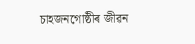চাহজনগোষ্ঠীৰ জীৱন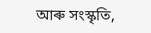আৰু সংস্কৃতি,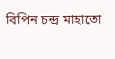বিপিন চন্দ্ৰ মাহাতো